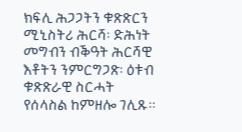ክፍሊ ሕጋጋትን ቁጽጽርን ሚኒስትሪ ሕርሻ፡ ድሕነት መግብን ብቕዓት ሕርሻዊ እቶትን ንምርግጋጽ፡ ዕቱብ ቁጽጽራዊ ስርሓት የሰላስል ከምዘሎ ገሊጹ።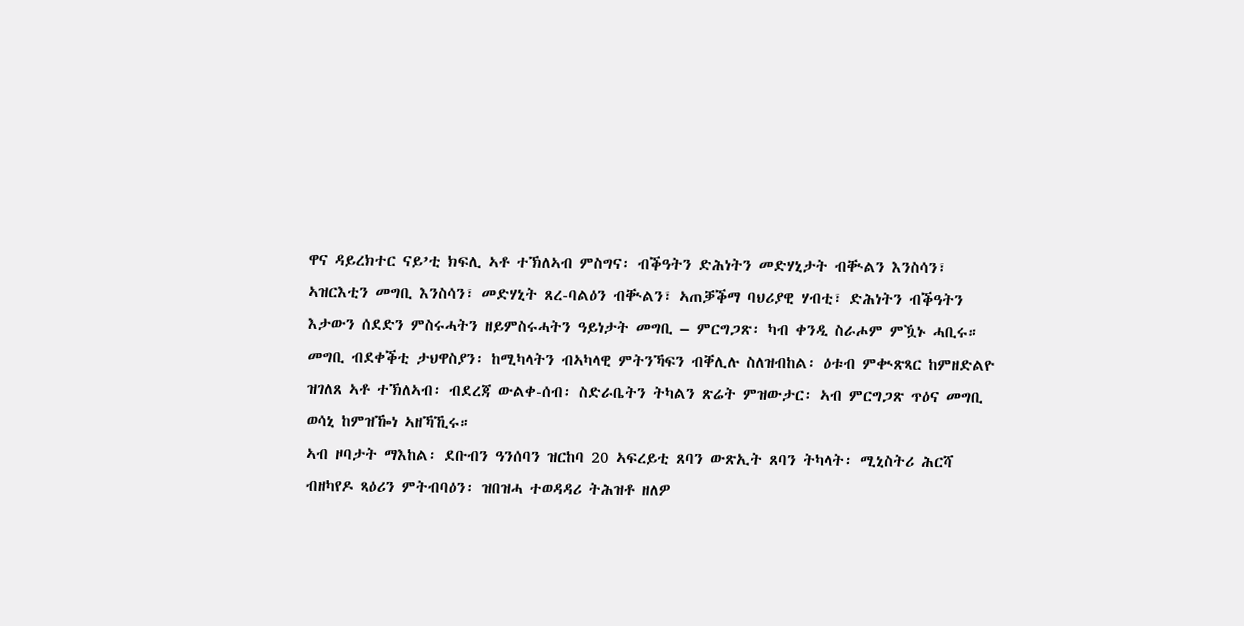ዋና ዳይረክተር ናይ’ቲ ክፍሊ ኣቶ ተኽለኣብ ምስግና፡ ብቕዓትን ድሕነትን መድሃኒታት ብቚልን እንስሳን፣ ኣዝርእቲን መግቢ እንስሳን፣ መድሃኒት ጸረ-ባልዕን ብቚልን፣ ኣጠቓቕማ ባህሪያዊ ሃብቲ፣ ድሕነትን ብቕዓትን እታውን ሰደድን ምስሩሓትን ዘይምስሩሓትን ዓይነታት መግቢ – ምርግጋጽ፡ ካብ ቀንዲ ስራሖም ምዃኑ ሓቢሩ።
መግቢ ብደቀቕቲ ታህዋስያን፡ ከሚካላትን ብኣካላዊ ምትንኻፍን ብቐሊሉ ስለዝብከል፡ ዕቱብ ምቊጽጻር ከምዘድልዮ ዝገለጸ ኣቶ ተኽለኣብ፡ ብደረጃ ውልቀ-ሰብ፡ ስድራቤትን ትካልን ጽሬት ምዝውታር፡ ኣብ ምርግጋጽ ጥዕና መግቢ ወሳኒ ከምዝዀነ ኣዘኻኺሩ።
ኣብ ዞባታት ማእከል፡ ደቡብን ዓንሰባን ዝርከባ 20 ኣፍረይቲ ጸባን ውጽኢት ጸባን ትካላት፡ ሚኒስትሪ ሕርሻ ብዘካየዶ ጻዕሪን ምትብባዕን፡ ዝበዝሓ ተወዳዳሪ ትሕዝቶ ዘለዎ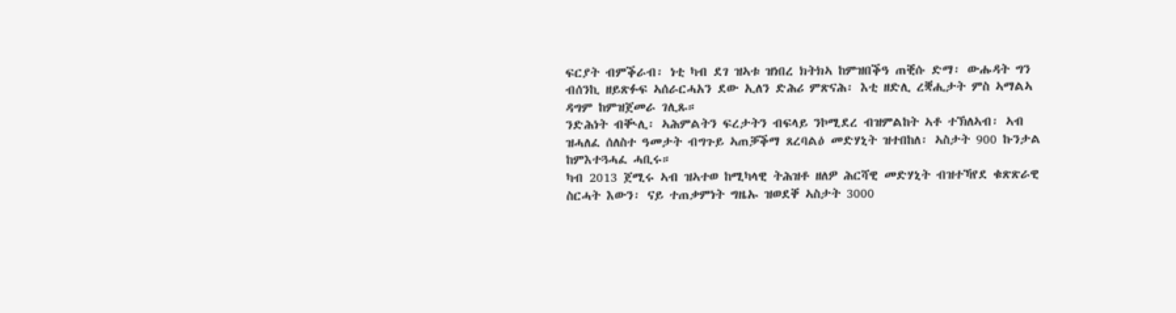ፍርያት ብምቕራብ፡ ነቲ ካብ ደገ ዝኣቱ ዝነበረ ክትክኣ ከምዝበቕዓ ጠቒሱ ድማ፡ ውሑዳት ግን ብሰንኪ ዘይጽፉፍ ኣሰራርሓአን ደው ኢለን ድሕሪ ምጽናሕ፡ እቲ ዘድሊ ረቛሒታት ምስ ኣማልኣ ዳግም ከምዝጀመራ ገሊጹ።
ንድሕነት ብቚሊ፡ ኣሕምልትን ፍረታትን ብፍላይ ንኮሚደረ ብዝምልከት ኣቶ ተኽለኣብ፡ ኣብ ዝሓለፈ ሰለስተ ዓመታት ብግጉይ ኣጠቓቕማ ጸረባልዕ መድሃኒት ዝተበከለ፡ ኣስታት 900 ኩንታል
ከምእተጓሓፈ ሓቢሩ።
ካብ 2013 ጀሚሩ ኣብ ዝኣተወ ከሚካላዊ ትሕዝቶ ዘለዎ ሕርሻዊ መድሃኒት ብዝተኻየደ ቁጽጽራዊ ስርሓት እውን፡ ናይ ተጠቃምነት ግዜኡ ዝወደቐ ኣስታት 3000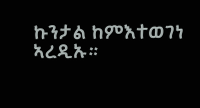ኩንታል ከምእተወገነ ኣረዲኡ።